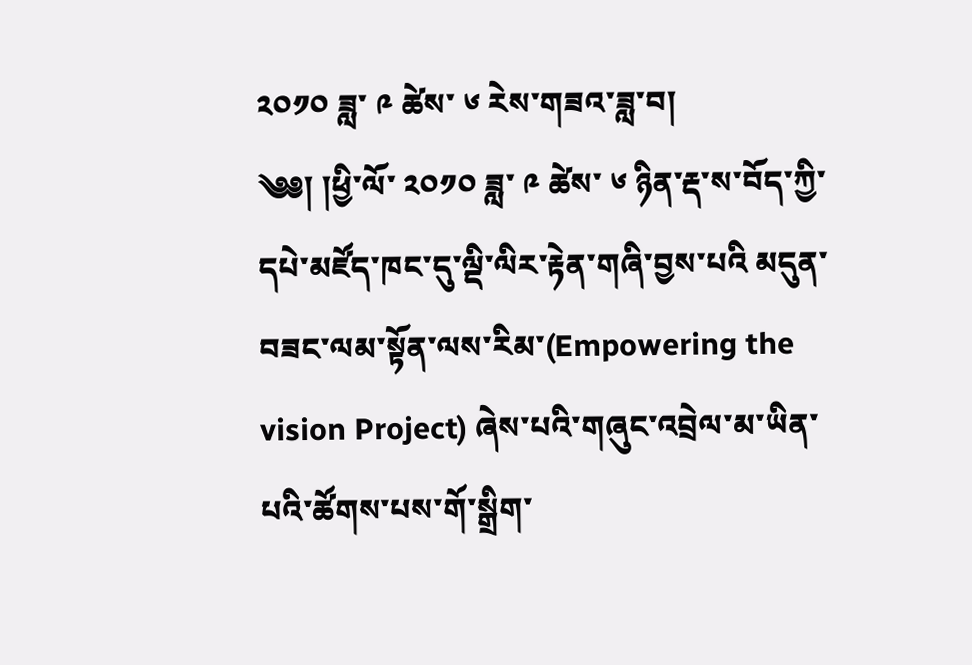༢༠༡༠ ཟླ་ ༩ ཚེས་ ༦ རེས་གཟའ་ཟླ་བ།
༄༅། །ཕྱི་ལོ་ ༢༠༡༠ ཟླ་ ༩ ཚེས་ ༦ ཉིན་རྡ་ས་བོད་ཀྱི་དཔེ་མཛོད་ཁང་དུ་ལྡི་ལིར་རྟེན་གཞི་བྱས་པའི མདུན་བཟང་ལམ་སྟོན་ལས་རིམ་(Empowering the vision Project) ཞེས་པའི་གཞུང་འབྲེལ་མ་ཡིན་པའི་ཚོགས་པས་གོ་སྒྲིག་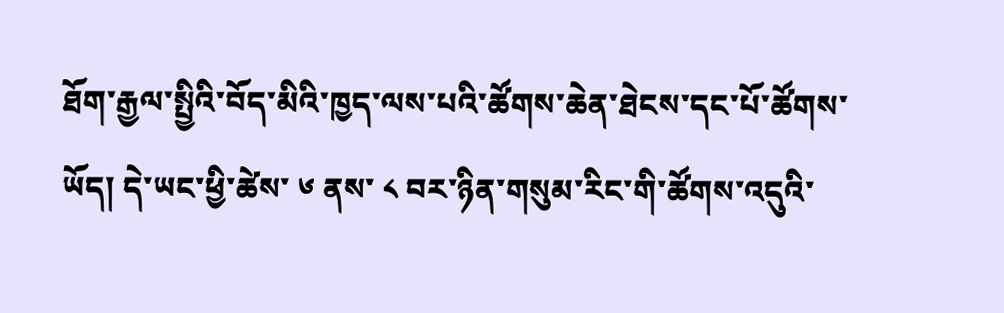ཐོག་རྒྱལ་སྤྱིའི་བོད་མིའི་ཁྱད་ལས་པའི་ཚོགས་ཆེན་ཐེངས་དང་པོ་ཚོགས་ཡོད། དེ་ཡང་ཕྱི་ཚེས་ ༦ ནས་ ༨ བར་ཉིན་གསུམ་རིང་གི་ཚོགས་འདུའི་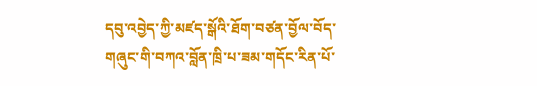དབུ་འབྱེད་ཀྱི་མཛད་སྒོའི་ཐོག་བཙན་བྱོལ་བོད་གཞུང་གི་བཀའ་བློན་ཁྲི་པ་ཟམ་གདོང་རིན་པོ་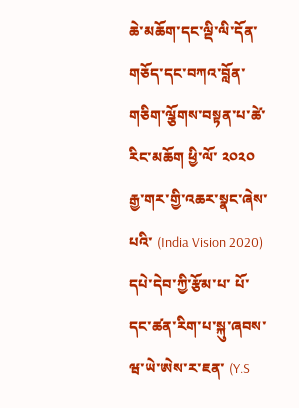ཆེ་མཆོག་དང་ལྡི་ལི་དོན་གཅོད་དང་བཀའ་བློན་གཅིག་ལྕོགས་བསྟན་པ་ཚེ་རིང་མཆོག ཕྱི་ལོ་ ༢༠༢༠ རྒྱ་གར་གྱི་འཆར་སྣང་ཞེས་པའི་ (India Vision 2020) དཔེ་དེབ་ཀྱི་རྩོམ་པ་ པོ་དང་ཚན་རིག་པ་སྐུ་ཞབས་ཝ་ཡེ་ཨེས་ར་ཇན་ (Y.S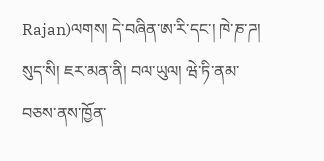Rajan)ལགས། དེ་བཞིན་ཨ་རི་དང་། ཁེ་ཎ་ཌ། སུད་སི། ཇར་མན་ནི། བལ་ཡུལ། ཝེ་ཏི་ནམ་བཅས་ནས་ཁྱོན་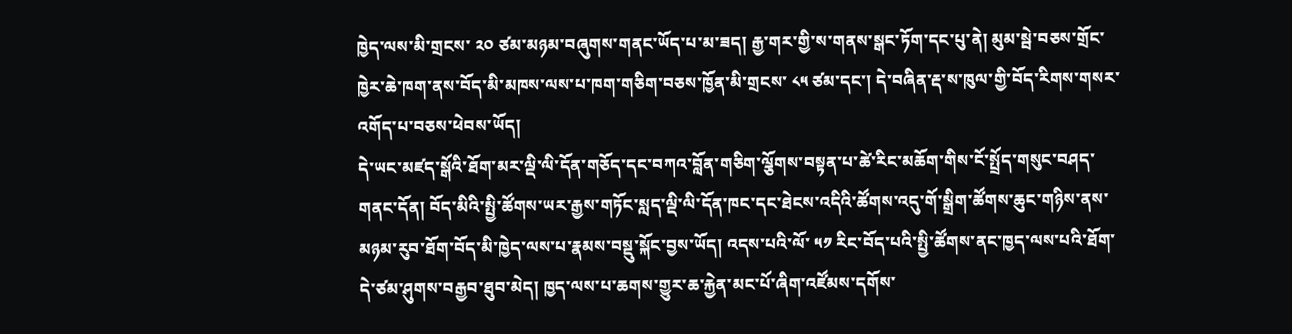ཁྱེད་ལས་མི་གྲངས་ ༢༠ ཙམ་མཉམ་བཞུགས་གནང་ཡོད་པ་མ་ཟད། རྒྱ་གར་གྱི་ས་གནས་སྒང་ཏོག་དང་པུ་ནེ། མུམ་སྦེ་བཅས་གྲོང་ཁྱེར་ཆེ་ཁག་ནས་བོད་མི་མཁས་ལས་པ་ཁག་གཅིག་བཅས་ཁྱོན་མི་གྲངས་ ༨༥ ཙམ་དང་། དེ་བཞིན་རྡ་ས་ཁུལ་གྱི་བོད་རིགས་གསར་འགོད་པ་བཅས་ཕེབས་ཡོད།
དེ་ཡང་མཛད་སྒོའི་ཐོག་མར་ལྡི་ལི་དོན་གཅོད་དང་བཀའ་བློན་གཅིག་ལྕོགས་བསྟན་པ་ཚེ་རིང་མཆོག་གིས་ངོ་སྤྲོད་གསུང་བཤད་གནང་དོན། བོད་མིའི་སྤྱི་ཚོགས་ཡར་རྒྱས་གཏོང་སླད་ལྡི་ལི་དོན་ཁང་དང་ཐེངས་འདིའི་ཚོགས་འདུ་གོ་སྒྲིག་ཚོགས་ཆུང་གཉིས་ནས་མཉམ་རུབ་ཐོག་བོད་མི་ཁྱེད་ལས་པ་རྣམས་བསྡུ་སྐོང་བྱས་ཡོད། འདས་པའི་ལོ་ ༥༡ རིང་བོད་པའི་སྤྱི་ཚོགས་ནང་ཁྱད་ལས་པའི་ཐོག་དེ་ཙམ་ཤུགས་བརྒྱབ་ཐུབ་མེད། ཁྱད་ལས་པ་ཆགས་གྱུར་ཆ་རྐྱེན་མང་པོ་ཞིག་འཛོམས་དགོས་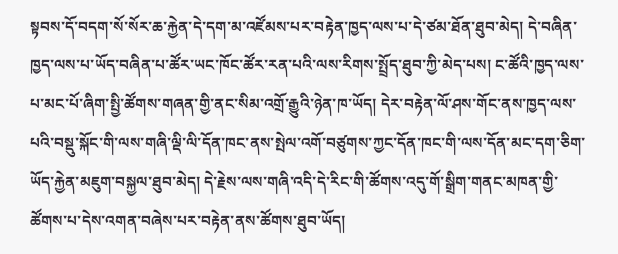སྟབས་དོ་བདག་སོ་སོར་ཆ་རྐྱེན་དེ་དག་མ་འཛོམས་པར་བརྟེན་ཁྱད་ལས་པ་དེ་ཙམ་ཐོན་ཐུབ་མེད། དེ་བཞིན་ཁྱད་ལས་པ་ཡོད་བཞིན་པ་ཚོར་ཡང་ཁོང་ཚོར་རན་པའི་ལས་རིགས་སྤྲོད་ཐུབ་ཀྱི་མེད་པས། ང་ཚོའི་ཁྱད་ལས་པ་མང་པོ་ཞིག་སྤྱི་ཚོགས་གཞན་གྱི་ནང་སིམ་འགྲོ་རྒྱུའི་ཉེན་ཁ་ཡོད། དེར་བརྟེན་ལོ་ཤས་གོང་ནས་ཁྱད་ལས་པའི་བསྡུ་སྐོང་གི་ལས་གཞི་ལྡི་ལི་དོན་ཁང་ནས་སྤེལ་འགོ་བཙུགས་ཀྱང་དོན་ཁང་གི་ལས་དོན་མང་དག་ཅིག་ཡོད་རྐྱེན་མཇུག་བསྐྱལ་ཐུབ་མེད། དེ་རྗེས་ལས་གཞི་འདི་དེ་རིང་གི་ཚོགས་འདུ་གོ་སྒྲིག་གནང་མཁན་གྱི་ཚོགས་པ་དེས་འགན་བཞེས་པར་བརྟེན་ནས་ཚོགས་ཐུབ་ཡོད།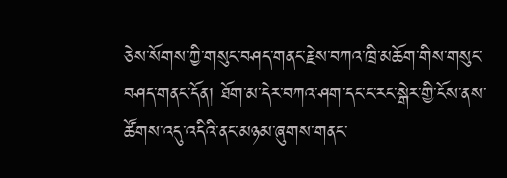ཅེས་སོགས་ཀྱི་གསུང་བཤད་གནང་རྗེས་བཀའ་ཁྲི་མཆོག་གིས་གསུང་བཤད་གནང་དོན། ཐོག་མ་དེར་བཀའ་ཤག་དང་ང་རང་སྒེར་གྱི་ངོས་ནས་ཚོགས་འདུ་འདིའི་ནང་མཉམ་ཞུགས་གནང་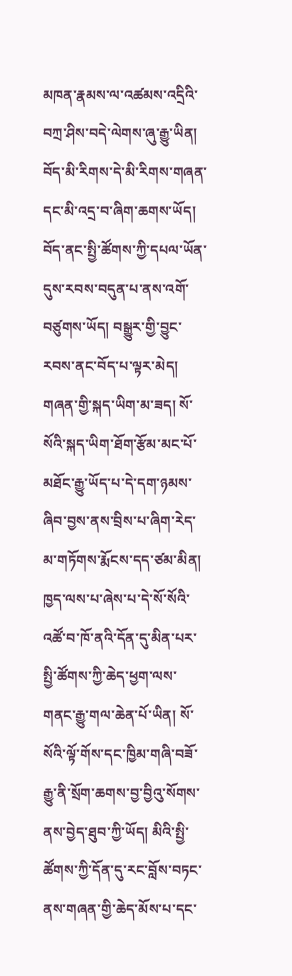མཁན་རྣམས་ལ་འཚམས་འདྲིའི་བཀྲ་ཤིས་བདེ་ལེགས་ཞུ་རྒྱུ་ཡིན། བོད་མི་རིགས་དེ་མི་རིགས་གཞན་དང་མི་འདྲ་བ་ཞིག་ཆགས་ཡོད། བོད་ནང་སྤྱི་ཚོགས་ཀྱི་དཔལ་ཡོན་དུས་རབས་བདུན་པ་ནས་འགོ་བཙུགས་ཡོད། བསྒྱུར་གྱི་བྱུང་རབས་ནང་བོད་པ་ལྟར་མེད། གཞན་གྱི་སྐད་ཡིག་མ་ཟད། སོ་སོའི་སྐད་ཡིག་ཐོག་རྩོམ་མང་པོ་མཐོང་རྒྱུ་ཡོད་པ་དེ་དག་ཉམས་ཞིབ་བྱས་ནས་བྲིས་པ་ཞིག་རེད་མ་གཏོགས་རྨོངས་དད་ཙམ་མིན། ཁྱད་ལས་པ་ཞེས་པ་དེ་སོ་སོའི་འཚོ་བ་ཁོ་ནའི་དོན་དུ་མིན་པར་སྤྱི་ཚོགས་ཀྱི་ཆེད་ཕྱག་ལས་གནང་རྒྱུ་གལ་ཆེན་པོ་ཡིན། སོ་སོའི་ལྟོ་གོས་དང་ཁྱིམ་གཞི་བཟོ་རྒྱུ་ནི་སྲོག་ཆགས་བྱ་བྱིའུ་སོགས་ནས་བྱེད་ཐུབ་ཀྱི་ཡོད། མིའི་སྤྱི་ཚོགས་ཀྱི་དོན་དུ་རང་བློས་བཏང་ནས་གཞན་གྱི་ཆེད་མོས་པ་དང་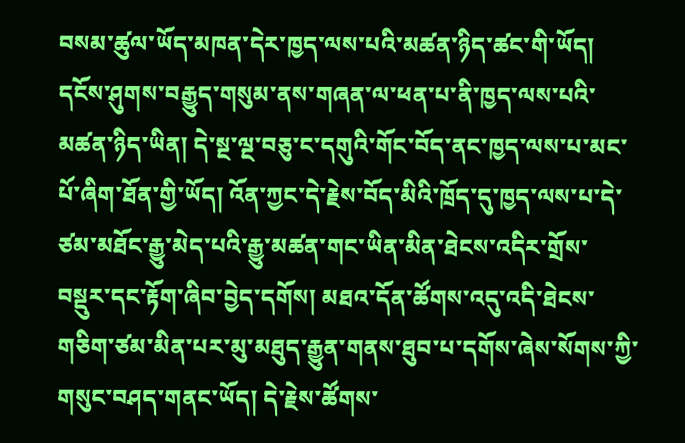བསམ་ཚུལ་ཡོད་མཁན་དེར་ཁྱད་ལས་པའི་མཚན་ཉིད་ཚང་གི་ཡོད།
དངོས་ཤུགས་བརྒྱུད་གསུམ་ནས་གཞན་ལ་ཕན་པ་ནི་ཁྱད་ལས་པའི་མཚན་ཉིད་ཡིན། དེ་སྔ་ལྔ་བཅུ་ང་དགུའི་གོང་བོད་ནང་ཁྱད་ལས་པ་མང་པོ་ཞིག་ཐོན་གྱི་ཡོད། འོན་ཀྱང་དེ་རྗེས་བོད་མིའི་ཁྲོད་དུ་ཁྱད་ལས་པ་དེ་ཙམ་མཐོང་རྒྱུ་མེད་པའི་རྒྱུ་མཚན་གང་ཡིན་མིན་ཐེངས་འདིར་གྲོས་བསྡུར་དང་རྟོག་ཞིབ་བྱེད་དགོས། མཐའ་དོན་ཚོགས་འདུ་འདི་ཐེངས་གཅིག་ཙམ་མིན་པར་མུ་མཐུད་རྒྱུན་གནས་ཐུབ་པ་དགོས་ཞེས་སོགས་ཀྱི་གསུང་བཤད་གནང་ཡོད། དེ་རྗེས་ཚོགས་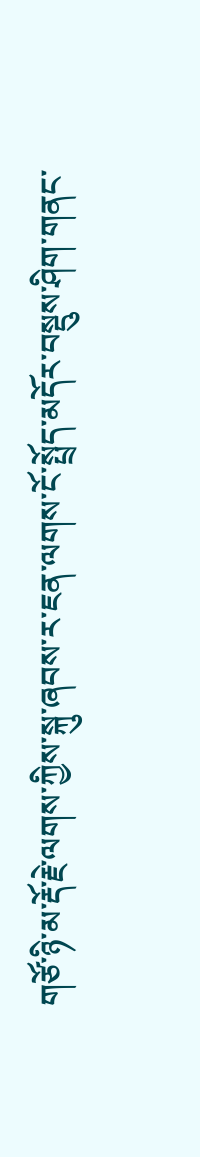གཙོ་ཉི་མ་རྡོ་རྗེ་ལགས་ཀྱིས་སྐུ་ཞབས་ར་ཇན་ལགས་ངོ་སྤྲོད་མདོར་བསྡུས་ཤིག་གནང་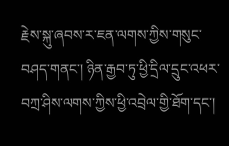རྗེས་སྐུ་ཞབས་ར་ཇན་ལགས་ཀྱིས་གསུང་བཤད་གནང་། ཉིན་རྒྱབ་ཏུ་ཕྱི་དྲིལ་དྲུང་འཕར་བཀྲ་ཤིས་ལགས་ཀྱིས་ཕྱི་འབྲེལ་གྱི་ཐོག་དང་།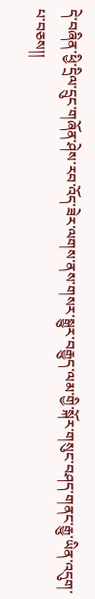དེ་བཞིན་ཕྱི་དྲིལ་དྲུང་གཞོན་ཤེས་རབ་འོད་ཟེར་ལགས་ནས་གསར་སྒྱུར་བརྒྱུད་ལམ་གྱི་སྐོར་གསུང་བཤད་གནང་རྒྱུ་ཡིན་འདུག་པ་བཅས།།